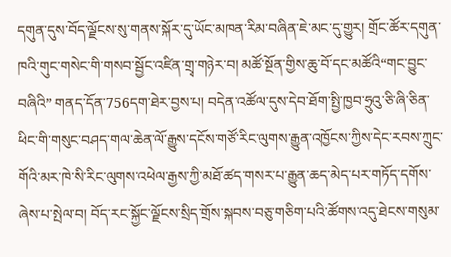དགུན་དུས་བོད་ལྗོངས་སུ་གནས་སྐོར་དུ་ཡོང་མཁན་རིམ་བཞིན་ཇེ་མང་དུ་གྱུར། གྲོང་ཚོར་དགུན་ཁའི་གུང་གསེང་གི་གསབ་སྦྱོང་འཛིན་གྲྭ་གཉེར་བ། མཚོ་སྔོན་གྱིས་ཆུ་བོ་དང་མཚོའི“གང་བྱུང་བཞིའི” གནད་དོན་756དག་ཐེར་བྱས་པ། བདེན་འཚོལ་དུས་དེབ་ཐོག་སྤྱི་ཁྱབ་ཧྲུའུ་ཅི་ཞི་ཅིན་ཕིང་གི་གསུང་བཤད་གལ་ཆེན་ལོ་རྒྱུས་དངོས་གཙོ་རིང་ལུགས་རྒྱུན་འཁྱོངས་ཀྱིས་དེང་རབས་ཀྲུང་གོའི་མར་ཁེ་སི་རིང་ལུགས་འཕེལ་རྒྱས་ཀྱི་མཐོ་ཚད་གསར་པ་རྒྱུན་ཆད་མེད་པར་གཏོད་དགོས་ཞེས་པ་སྤེལ་བ། བོད་རང་སྐྱོང་ལྗོངས་སྲིད་གྲོས་སྐབས་བཅུ་གཅིག་པའི་ཚོགས་འདུ་ཐེངས་གསུམ་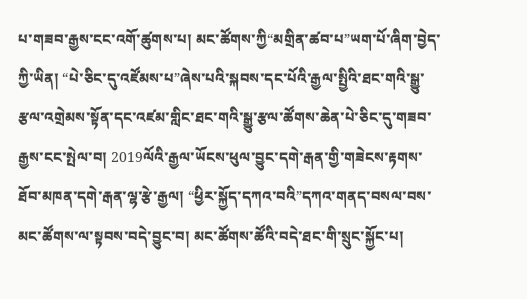པ་གཟབ་རྒྱས་ངང་འགོ་ཚུགས་པ། མང་ཚོགས་ཀྱི“མགྲིན་ཚབ་པ”ཡག་པོ་ཞིག་བྱེད་ཀྱི་ཡིན། “པེ་ཅིང་དུ་འཛོམས་པ”ཞེས་པའི་སྐབས་དང་པོའི་རྒྱལ་སྤྱིའི་ཐང་གའི་སྒྱུ་རྩལ་འགྲེམས་སྟོན་དང་འཛམ་གླིང་ཐང་གའི་སྒྱུ་རྩལ་ཚོགས་ཆེན་པེ་ཅིང་དུ་གཟབ་རྒྱས་ངང་སྤེལ་བ། 2019ལོའི་རྒྱལ་ཡོངས་ཕུལ་བྱུང་དགེ་རྒན་གྱི་གཟེངས་རྟགས་ཐོབ་མཁན་དགེ་རྒན་ལྷ་རྩེ་རྒྱལ། “ཕྱིར་སྐྱོད་དཀའ་བའི”དཀའ་གནད་བསལ་བས་མང་ཚོགས་ལ་སྟབས་བདེ་བྱུང་བ། མང་ཚོགས་ཚོའི་བདེ་ཐང་གི་སྲུང་སྐྱོང་པ།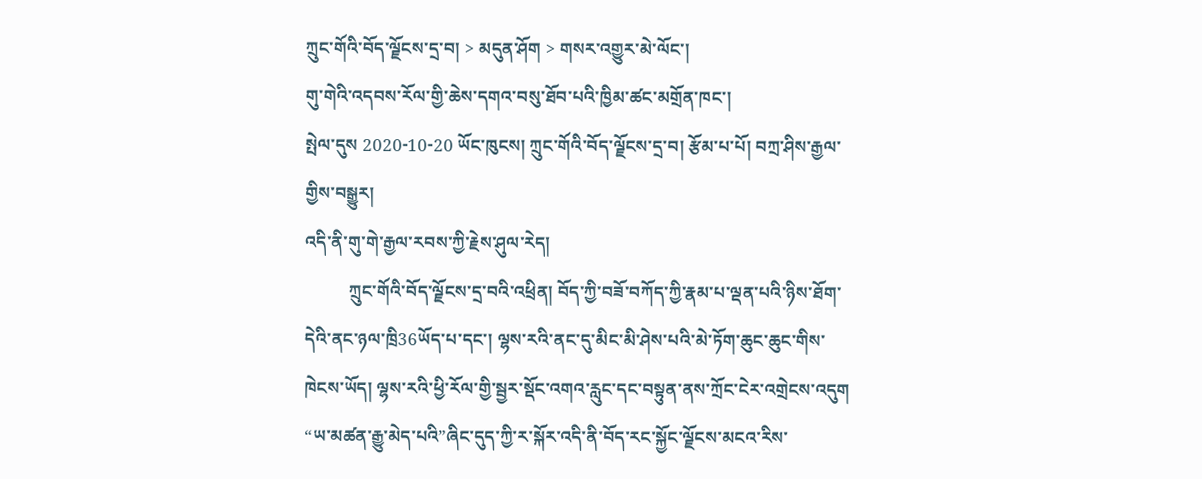ཀྲུང་གོའི་བོད་ལྗོངས་དྲ་བ། > མདུན་ཤོག > གསར་འགྱུར་མེ་ལོང་།
གུ་གེའི་འདབས་རོལ་གྱི་ཆེས་དགའ་བསུ་ཐོབ་པའི་ཁྱིམ་ཚང་མགྲོན་ཁང་།
སྤེལ་དུས 2020-10-20 ཡོང་ཁུངས། ཀྲུང་གོའི་བོད་ལྗོངས་དྲ་བ། རྩོམ་པ་པོ། བཀྲ་ཤིས་རྒྱལ་གྱིས་བསྒྱུར།
འདི་ནི་གུ་གེ་རྒྱལ་རབས་ཀྱི་རྗེས་ཤུལ་རེད།
          ཀྲུང་གོའི་བོད་ལྗོངས་དྲ་བའི་འཕྲིན། བོད་ཀྱི་བཟོ་བཀོད་ཀྱི་རྣམ་པ་ལྡན་པའི་ཉིས་ཐོག་དེའི་ནང་ཉལ་ཁྲི36ཡོད་པ་དང་། ལྷས་རའི་ནང་དུ་མིང་མི་ཤེས་པའི་མེ་ཏོག་ཆུང་ཆུང་གིས་ཁེངས་ཡོད། ལྷས་རའི་ཕྱི་རོལ་གྱི་སྦྱར་སྡོང་འགའ་རླུང་དང་བསྟུན་ནས་ཀྲོང་ངེར་འགྲེངས་འདུག “ཡ་མཚན་རྒྱུ་མེད་པའི”ཞིང་དུད་ཀྱི་ར་སྐོར་འདི་ནི་བོད་རང་སྐྱོང་ལྗོངས་མངའ་རིས་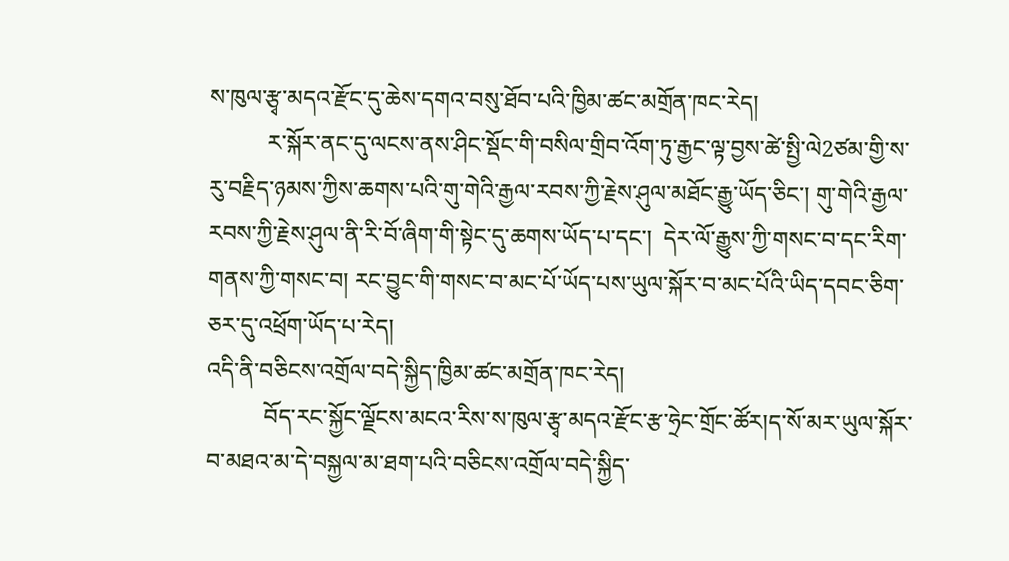ས་ཁུལ་རྩྭ་མདའ་རྫོང་དུ་ཆེས་དགའ་བསུ་ཐོབ་པའི་ཁྱིམ་ཚང་མགྲོན་ཁང་རེད།
          ར་སྐོར་ནང་དུ་ལངས་ནས་ཤིང་སྡོང་གི་བསིལ་གྲིབ་འོག་ཏུ་རྒྱང་ལྟ་བྱས་ཚེ་སྤྱི་ལེ2ཙམ་གྱི་ས་རུ་བརྗིད་ཉམས་ཀྱིས་ཆགས་པའི་གུ་གེའི་རྒྱལ་རབས་ཀྱི་རྗེས་ཤུལ་མཐོང་རྒྱུ་ཡོད་ཅིང་། གུ་གེའི་རྒྱལ་རབས་ཀྱི་རྗེས་ཤུལ་ནི་རི་བོ་ཞིག་གི་སྟེང་དུ་ཆགས་ཡོད་པ་དང་།  དེར་ལོ་རྒྱུས་ཀྱི་གསང་བ་དང་རིག་གནས་ཀྱི་གསང་བ། རང་བྱུང་གི་གསང་བ་མང་པོ་ཡོད་པས་ཡུལ་སྐོར་བ་མང་པོའི་ཡིད་དབང་ཅིག་ཅར་དུ་འཕྲོག་ཡོད་པ་རེད།
འདི་ནི་བཅིངས་འགྲོལ་བདེ་སྐྱིད་ཁྱིམ་ཚང་མགྲོན་ཁང་རེད།
          བོད་རང་སྐྱོང་ལྗོངས་མངའ་རིས་ས་ཁུལ་རྩྭ་མདའ་རྫོང་རྩ་ཧྲེང་གྲོང་ཚོར།ད་སོ་མར་ཡུལ་སྐོར་བ་མཐའ་མ་དེ་བསྐྱལ་མ་ཐག་པའི་བཅིངས་འགྲོལ་བདེ་སྐྱིད་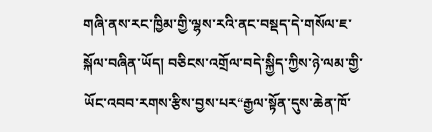གཞི་ནས་རང་ཁྱིམ་གྱི་ལྷས་རའི་ནང་བསྡད་དེ་གསོལ་ཇ་སྐོལ་བཞིན་ཡོད། བཅིངས་འགྲོལ་བདེ་སྐྱིད་ཀྱིས་ཉེ་ལམ་གྱི་ཡོང་འབབ་རགས་རྩིས་བྱས་པར“རྒྱལ་སྟོན་དུས་ཆེན་ཁོ་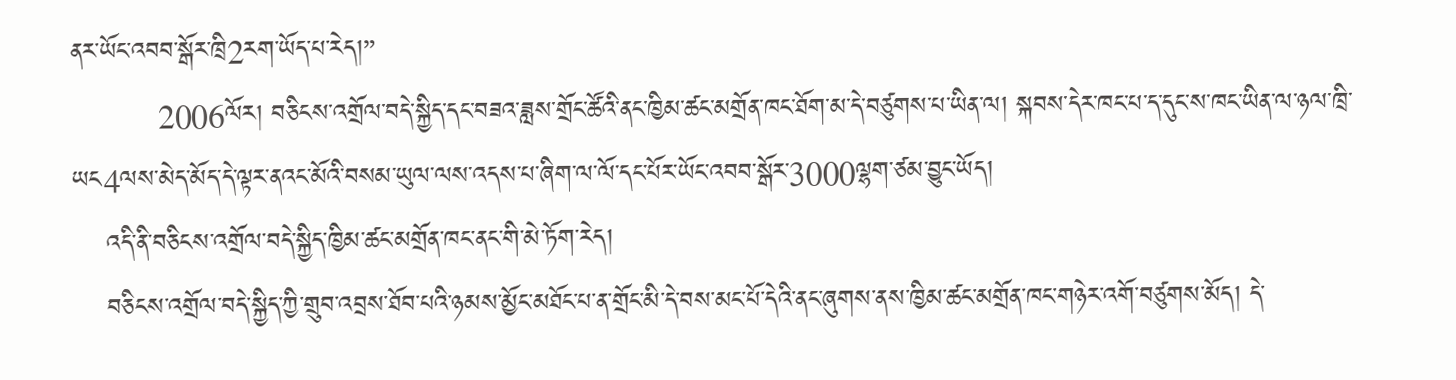ནར་ཡོང་འབབ་སྒོར་ཁྲི2རག་ཡོད་པ་རེད།”
          2006ལོར། བཅིངས་འགྲོལ་བདེ་སྐྱིད་དང་བཟའ་ཟླས་གྲོང་ཚོའི་ནང་ཁྱིམ་ཚང་མགྲོན་ཁང་ཐོག་མ་དེ་བཙུགས་པ་ཡིན་ལ། སྐབས་དེར་ཁང་པ་ད་དུང་ས་ཁང་ཡིན་ལ་ཉལ་ཁྲི་ཡང4ལས་མེད་མོད་དེ་ལྟར་ནའང་མོའི་བསམ་ཡུལ་ལས་འདས་པ་ཞིག་ལ་ལོ་དང་པོར་ཡོང་འབབ་སྒོར་3000ལྷག་ཙམ་བྱུང་ཡོད།
    འདི་ནི་བཅིངས་འགྲོལ་བདེ་སྐྱིད་ཁྱིམ་ཚང་མགྲོན་ཁང་ནང་གི་མེ་ཏོག་རེད།
    བཅིངས་འགྲོལ་བདེ་སྐྱིད་ཀྱི་གྲུབ་འབྲས་ཐོབ་པའི་ཉམས་མྱོང་མཐོང་པ་ན་གྲོང་མི་དེ་བས་མང་པོ་དེའི་ནང་ཞུགས་ནས་ཁྱིམ་ཚང་མགྲོན་ཁང་གཉེར་འགོ་བཙུགས་མོད། དེ་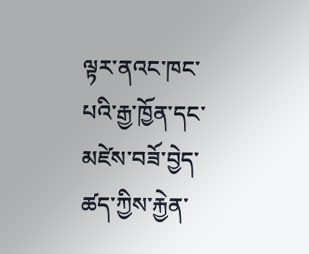ལྟར་ནའང་ཁང་པའི་རྒྱ་ཁྱོན་དང་མཛེས་བཟོ་བྱེད་ཚད་ཀྱིས་རྐྱེན་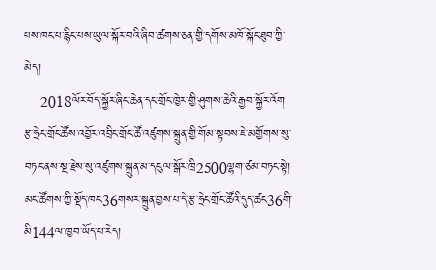པས་ཁང་པ་རྙིང་པས་ཡུལ་སྐོར་བའི་ཞིབ་ཚགས་ཅན་གྱི་དགོས་མཁོ་སྐོང་ཐུབ་ཀྱི་མེད།
    2018ལོར་བོད་སྐྱོར་ཞིང་ཆེན་དང་གྲོང་ཁྱེར་གྱི་ཤུགས་ཆེའི་རྒྱབ་སྐྱོར་འོག རྩ་ཧྲེང་གྲོང་ཚོས་འབྱོར་འབྲིང་གྲོང་ཚོ་འཛུགས་སྐྲུན་གྱི་གོམ་སྟབས་ཇེ་མགྱོགས་སུ་བཏང་ནས་སྔ་རྗེས་སུ་འཛུགས་སྐྲུན་མ་དངུལ་སྒོར་ཁྲི2500ལྷག་ཙམ་བཏང་སྟེ། མང་ཚོགས་ཀྱི་སྡོད་ཁང36གསར་སྐྲུན་བྱས་པ་དེ་རྩ་ཧྲེང་གྲོང་ཚོའི་དུད་ཚང36གི་མི144ལ་ཁྱབ་ཡོད་པ་རེད།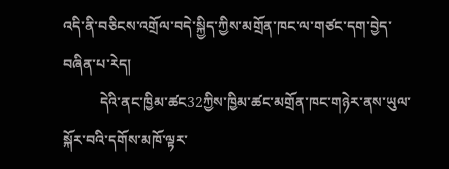འདི་ནི་བཅིངས་འགྲོལ་བདེ་སྐྱིད་ཀྱིས་མགྲོན་ཁང་ལ་གཙང་དག་བྱེད་བཞིན་པ་རེད།
          དེའི་ནང་ཁྱིམ་ཚང32ཀྱིས་ཁྱིམ་ཚང་མགྲོན་ཁང་གཉེར་ནས་ཡུལ་སྐོར་བའི་དགོས་མཁོ་ལྟར་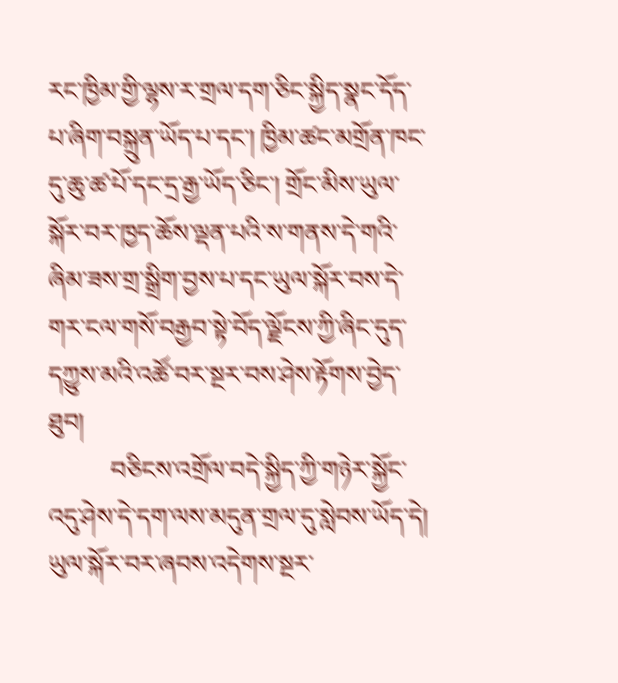རང་ཁྱིམ་གྱི་ལྷས་ར་གྲལ་དག་ཅིང་སྐྱིད་སྣང་དོད་པ་ཞིག་བསྐྲུན་ཡོད་པ་དང་། ཁྱིམ་ཚང་མགྲོན་ཁང་དུ་ཆུ་ཚ་པོ་དང་དྲ་རྒྱ་ཡོད་ཅིང་། གྲོང་མིས་ཡུལ་སྐོར་བར་ཁྱད་ཆོས་ལྡན་པའི་ས་གནས་དེ་གའི་ཞིམ་ཟས་གྲ་སྒྲིག་བྱས་པ་དང་ཡུལ་སྐོར་བས་དེ་གར་ངལ་གསོ་བརྒྱབ་སྟེ་བོད་ལྗོངས་ཀྱི་ཞིང་དུད་དཀྱུས་མའི་འཚོ་བར་སྔར་བས་ཤེས་རྟོགས་བྱེད་ཐུབ།
          བཅིངས་འགྲོལ་བདེ་སྐྱིད་ཀྱི་གཉེར་སྐྱོང་འདུ་ཤེས་དེ་དག་ལས་མདུན་གྲལ་དུ་སླེབས་ཡོད་དེ། ཡུལ་སྐོར་བར་ཞབས་འདེགས་སྔར་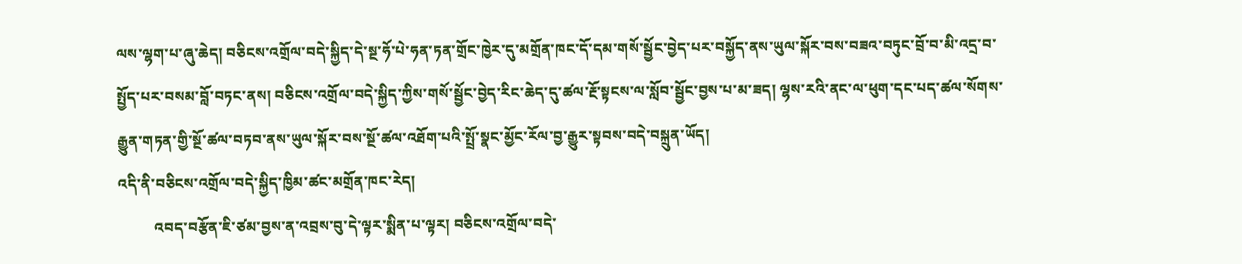ལས་ལྷག་པ་ཞུ་ཆེད། བཅིངས་འགྲོལ་བདེ་སྐྱིད་དེ་སྔ་ཧོ་པེ་ཧན་ཏན་གྲོང་ཁྱེར་དུ་མགྲོན་ཁང་དོ་དམ་གསོ་སྦྱོང་བྱེད་པར་བསྐྱོད་ནས་ཡུལ་སྐོར་བས་བཟའ་བཏུང་བྲོ་བ་མི་འདྲ་བ་སྤྱོད་པར་བསམ་བློ་བཏང་ནས། བཅིངས་འགྲོལ་བདེ་སྐྱིད་ཀྱིས་གསོ་སྦྱོང་བྱེད་རིང་ཆེད་དུ་ཚལ་རྔོ་སྟངས་ལ་སློབ་སྦྱོང་བྱས་པ་མ་ཟད། ལྷས་རའི་ནང་ལ་ཕུག་དང་པད་ཚལ་སོགས་རྒྱུན་གཏན་གྱི་སྔོ་ཚལ་བཏབ་ནས་ཡུལ་སྐོར་བས་སྔོ་ཚལ་འཐོག་པའི་སྤྲོ་སྣང་མྱོང་རོལ་བྱ་རྒྱུར་སྟབས་བདེ་བསྐྲུན་ཡོད།
འདི་ནི་བཅིངས་འགྲོལ་བདེ་སྐྱིད་ཁྱིམ་ཚང་མགྲོན་ཁང་རེད།
          འབད་བརྩོན་ཇི་ཙམ་བྱས་ན་འབྲས་བུ་དེ་ལྟར་སྨིན་པ་ལྟར། བཅིངས་འགྲོལ་བདེ་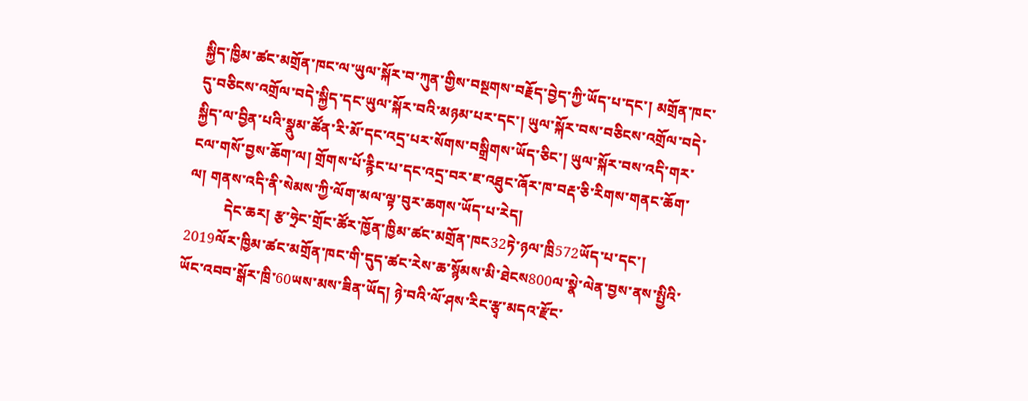སྐྱིད་ཁྱིམ་ཚང་མགྲོན་ཁང་ལ་ཡུལ་སྐོར་བ་ཀུན་གྱིས་བསྔགས་བརྗོད་བྱེད་ཀྱི་ཡོད་པ་དང་། མགྲོན་ཁང་དུ་བཅིངས་འགྲོལ་བདེ་སྐྱིད་དང་ཡུལ་སྐོར་བའི་མཉམ་པར་དང་། ཡུལ་སྐོར་བས་བཅིངས་འགྲོལ་བདེ་སྐྱིད་ལ་བྱིན་པའི་སྣུམ་ཚོན་རི་མོ་དང་འདྲ་པར་སོགས་བསྒྲིགས་ཡོད་ཅིང་། ཡུལ་སྐོར་བས་འདི་གར་ངལ་གསོ་བྱས་ཆོག་ལ། གྲོགས་པོ་རྙིང་པ་དང་འདྲ་བར་ཇ་འཐུང་ཞོར་ཁ་བརྡ་ཅི་རིགས་གནང་ཆོག་ལ། གནས་འདི་ནི་སེམས་ཀྱི་ལོག་མལ་ལྟ་བུར་ཆགས་ཡོད་པ་རེད།
          དེང་ཆར། རྩ་ཧྲེང་གྲོང་ཚོར་ཁྱོན་ཁྱིམ་ཚང་མགྲོན་ཁང32ཏེ་ཉལ་ཁྲི572ཡོད་པ་དང་། 2019ལོར་ཁྱིམ་ཚང་མགྲོན་ཁང་གི་དུད་ཚང་རེས་ཆ་སྙོམས་མི་ཐེངས800ལ་སྣེ་ལེན་བྱས་ནས་སྤྱིའི་ཡོང་འབབ་སྒོར་ཁྲི་60ཡས་མས་ཟིན་ཡོད། ཉེ་བའི་ལོ་ཤས་རིང་རྩྭ་མདའ་རྫོང་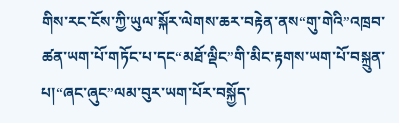གིས་རང་ངོས་ཀྱི་ཡུལ་སྐོར་ལེགས་ཆར་བརྟེན་ནས“གུ་གེའི”འཁྲབ་ཚན་ཡག་པོ་གཏོང་པ་དང“མཐོ་ལྡིང”གི་མིང་རྟགས་ཡག་པོ་བསྐྲུན་པ།“ཞང་ཞུང”ལམ་བུར་ཡག་པོར་བསྐྱོད་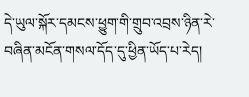དེ་ཡུལ་སྐོར་དམངས་ཕྱུག་གི་གྲུབ་འབྲས་ཉིན་རེ་བཞིན་མངོན་གསལ་དོད་དུ་ཕྱིན་ཡོད་པ་རེད།